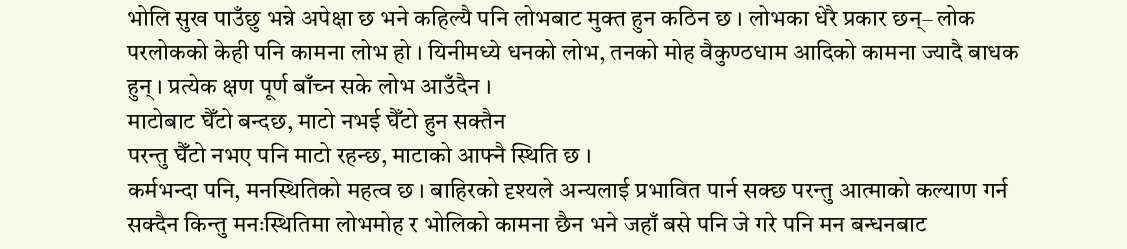भोलि सुख पाउँछु भन्ने अपेक्षा छ भने कहिल्यै पनि लोभबाट मुक्त हुन कठिन छ । लोभका धेरै प्रकार छन्– लोक परलोकको केही पनि कामना लोभ हो । यिनीमध्ये धनको लोभ, तनको मोह वैकुण्ठधाम आदिको कामना ज्यादै बाधक हुन् । प्रत्येक क्षण पूर्ण बाँच्न सके लोभ आउँदैन ।
माटोबाट घैँटो बन्दछ, माटो नभई घैँटो हुन सक्तैन
परन्तु घैँटो नभए पनि माटो रहन्छ, माटाको आफ्नै स्थिति छ ।
कर्मभन्दा पनि, मनस्थितिको महत्व छ । बाहिरको दृश्यले अन्यलाई प्रभावित पार्न सक्छ परन्तु आत्माको कल्याण गर्न सक्दैन किन्तु मनःस्थितिमा लोभमोह र भोलिको कामना छैन भने जहाँ बसे पनि जे गरे पनि मन बन्धनबाट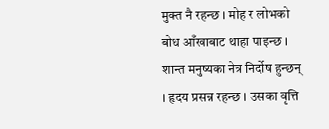मुक्त नै रहन्छ । मोह र लोभको बोध आँखाबाट थाहा पाइन्छ । शान्त मनुष्यका नेत्र निर्दोष हुन्छन् । हृदय प्रसन्न रहन्छ । उसका वृत्ति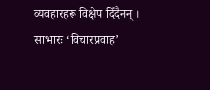व्यवहारहरू विक्षेप दिँदैनन् ।
साभारः ‘विचारप्रवाह’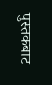पुस्तकबाट